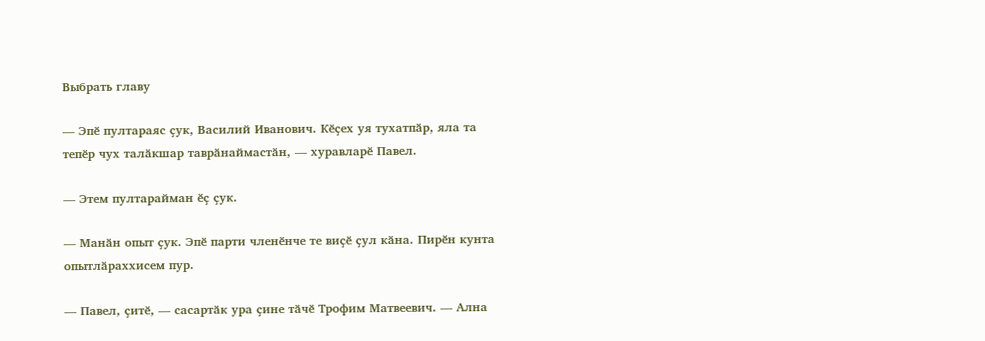Выбрать главу

— Эпӗ пултараяс ҫук, Василий Иванович. Кӗҫех уя тухатпӑр, яла та тепӗр чух талӑкшар таврӑнаймастӑн, — хуравларӗ Павел.

— Этем пултарайман ӗҫ ҫук.

— Манӑн опыт ҫук. Эпӗ парти членӗнче те виҫӗ ҫул кӑна. Пирӗн кунта опытлӑраххисем пур.

— Павел, ҫитӗ, — сасартӑк ура ҫине тӑчӗ Трофим Матвеевич. — Ална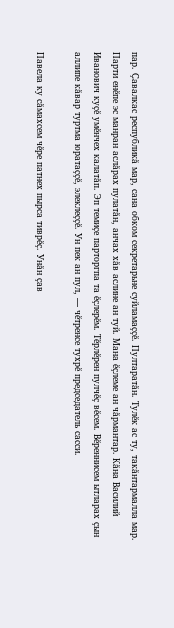пар. Ҫавалкас республикӑ мар, сана обком секретарьне суйламаҫҫӗ. Пултаратӑн. Тулӗк ас ту, такӑнтармалла мар. Парти енӗпе эс манран аслӑрах пулатӑн, анчах хӑв аслине ан туй. Мана ӗҫлеме ан чӑрмантар. Кӑна Василий Иванович куҫӗ умӗнчех калатӑп. Эп темиҫе парторгпа та ӗҫлерӗм. Тӗрлӗрен пулчӗҫ вӗсем. Вӗреннисем ытларах ҫын аллипе кӑвар туртма юратаҫҫӗ, элеклеҫҫӗ. Ун пек ан пул, — чӗтренсе тухрӗ председатель сасси.

Павела ку сӑмахсем чӗре патнех пырса тиврӗҫ. Унӑн ҫав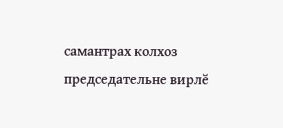самантрах колхоз председательне вирлӗ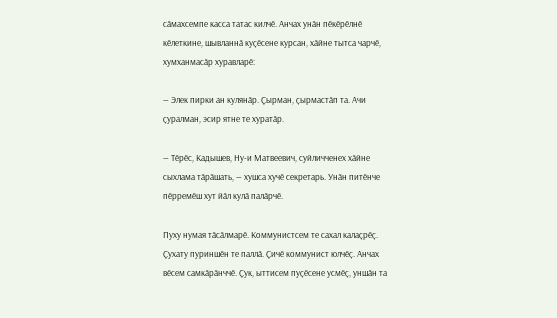сӑмахсемпе касса татас килчӗ. Анчах унӑн пӗкӗрӗлнӗ кӗлеткине, шывланнӑ куҫӗсене курсан, хӑйне тытса чарчӗ, хумханмасӑр хуравларӗ:

— Элек пирки ан кулянӑр. Ҫырман, ҫырмастӑп та. Ачи ҫуралман, эсир ятне те хуратӑр.

— Тӗрӗс, Кадышев, Ну-и Матвеевич, суйличченех хӑйне сыхлама тӑрӑшать, — хушса хучӗ секретарь. Унӑн питӗнче пӗрремӗш хут йӑл кулӑ палӑрчӗ.

Пуху нумая тӑсӑлмарӗ. Коммунистсем те сахал калаҫрӗҫ. Ҫухату пуриншӗн те паллӑ. Ҫичӗ коммунист юлчӗҫ. Анчах вӗсем самкӑрӑнччӗ. Ҫук, ыттисем пуҫӗсене усмӗҫ, уншӑн та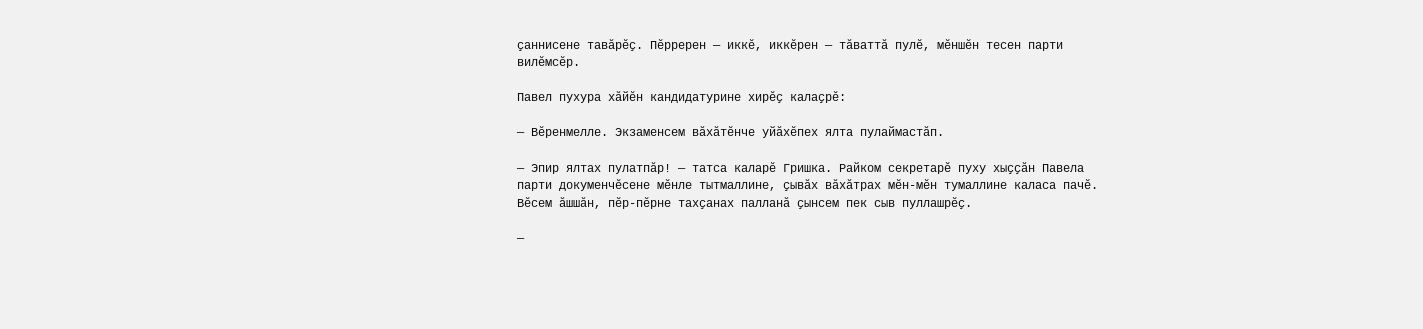ҫаннисене тавӑрӗҫ. Пӗрререн — иккӗ, иккӗрен — тӑваттӑ пулӗ, мӗншӗн тесен парти вилӗмсӗр.

Павел пухура хӑйӗн кандидатурине хирӗҫ калаҫрӗ:

— Вӗренмелле. Экзаменсем вӑхӑтӗнче уйӑхӗпех ялта пулаймастӑп.

— Эпир ялтах пулатпӑр! — татса каларӗ Гришка. Райком секретарӗ пуху хыҫҫӑн Павела парти докуменчӗсене мӗнле тытмаллине, ҫывӑх вӑхӑтрах мӗн-мӗн тумаллине каласа пачӗ. Вӗсем ӑшшӑн, пӗр-пӗрне тахҫанах палланӑ ҫынсем пек сыв пуллашрӗҫ.

—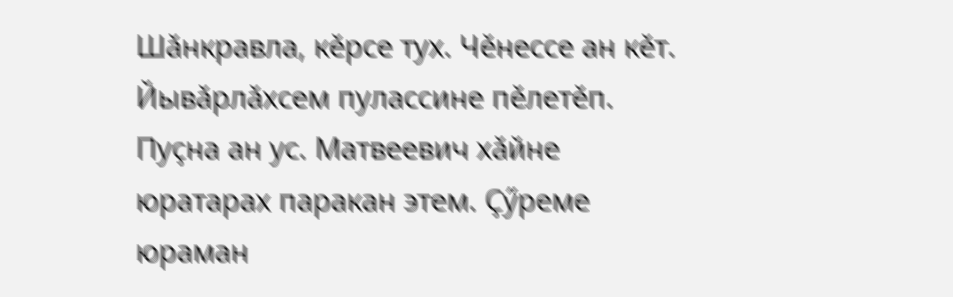Шӑнкравла, кӗрсе тух. Чӗнессе ан кӗт. Йывӑрлӑхсем пулассине пӗлетӗп. Пуҫна ан ус. Матвеевич хӑйне юратарах паракан этем. Ҫӳреме юраман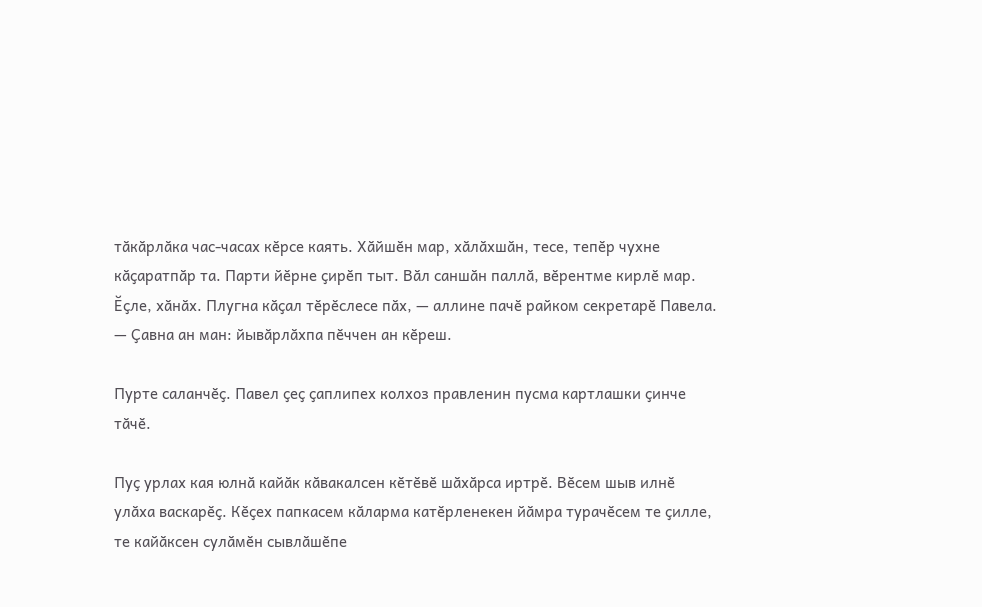тӑкӑрлӑка час-часах кӗрсе каять. Хӑйшӗн мар, хӑлӑхшӑн, тесе, тепӗр чухне кӑҫаратпӑр та. Парти йӗрне ҫирӗп тыт. Вӑл саншӑн паллӑ, вӗрентме кирлӗ мар. Ӗҫле, хӑнӑх. Плугна кӑҫал тӗрӗслесе пӑх, — аллине пачӗ райком секретарӗ Павела. — Ҫавна ан ман: йывӑрлӑхпа пӗччен ан кӗреш.

Пурте саланчӗҫ. Павел ҫеҫ ҫаплипех колхоз правленин пусма картлашки ҫинче тӑчӗ.

Пуҫ урлах кая юлнӑ кайӑк кӑвакалсен кӗтӗвӗ шӑхӑрса иртрӗ. Вӗсем шыв илнӗ улӑха васкарӗҫ. Кӗҫех папкасем кӑларма катӗрленекен йӑмра турачӗсем те ҫилле, те кайӑксен сулӑмӗн сывлӑшӗпе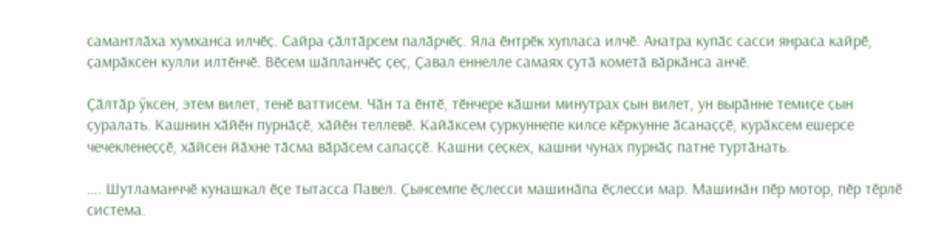самантлӑха хумханса илчӗҫ. Сайра ҫӑлтӑрсем палӑрчӗҫ. Яла ӗнтрӗк хупласа илчӗ. Анатра купӑс сасси янраса кайрӗ, ҫамрӑксен кулли илтӗнчӗ. Вӗсем шӑпланчӗҫ ҫеҫ, Ҫавал еннелле самаях ҫутӑ кометӑ вӑркӑнса анчӗ.

Ҫӑлтӑр ӳксен, этем вилет, тенӗ ваттисем. Чӑн та ӗнтӗ, тӗнчере кӑшни минутрах ҫын вилет, ун вырӑнне темиҫе ҫын ҫуралать. Кашнин хӑйӗн пурнӑҫӗ, хӑйӗн теллевӗ. Кайӑксем ҫуркуннепе килсе кӗркунне ӑсанаҫҫӗ, курӑксем ешерсе чечекленеҫҫӗ, хӑйсен йӑхне тӑсма вӑрӑсем сапаҫҫӗ. Кашни ҫеҫкех, кашни чунах пурнӑҫ патне туртӑнать.

…. Шутламанччӗ кунашкал ӗҫе тытасса Павел. Ҫынсемпе ӗҫлесси машинӑпа ӗҫлесси мар. Машинӑн пӗр мотор, пӗр тӗрлӗ система.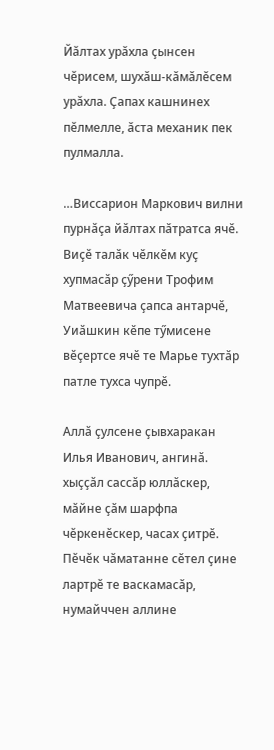Йӑлтах урӑхла ҫынсен чӗрисем, шухӑш-кӑмӑлӗсем урӑхла. Ҫапах кашнинех пӗлмелле, ӑста механик пек пулмалла.

…Виссарион Маркович вилни пурнӑҫа йӑлтах пӑтратса ячӗ. Виҫӗ талӑк чӗлкӗм куҫ хупмасӑр ҫӳрени Трофим Матвеевича ҫапса антарчӗ, Уиӑшкин кӗпе тӳмисене вӗҫертсе ячӗ те Марье тухтӑр патле тухса чупрӗ.

Аллӑ ҫулсене ҫывхаракан Илья Иванович, ангинӑ. хыҫҫӑл сассӑр юллӑскер, мӑйне ҫӑм шарфпа чӗркенӗскер, часах ҫитрӗ. Пӗчӗк чӑматанне сӗтел ҫине лартрӗ те васкамасӑр, нумайччен аллине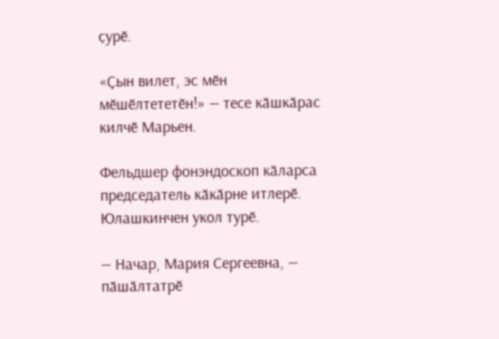ҫурӗ.

«Ҫын вилет, эс мӗн мӗшӗлтететӗн!» — тесе кӑшкӑрас килчӗ Марьен.

Фельдшер фонэндоскоп кӑларса председатель кӑкӑрне итлерӗ. Юлашкинчен укол турӗ.

— Начар, Мария Сергеевна, — пӑшӑлтатрӗ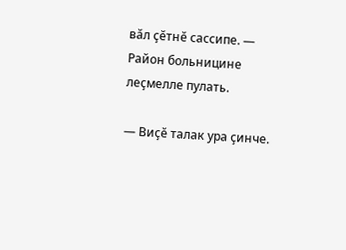вӑл ҫӗтнӗ сассипе. — Район больницине леҫмелле пулать.

— Виҫӗ талак ура ҫинче.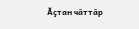Ӑҫтан чӑттӑр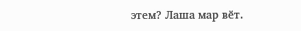этем? Лаша мар вӗт.